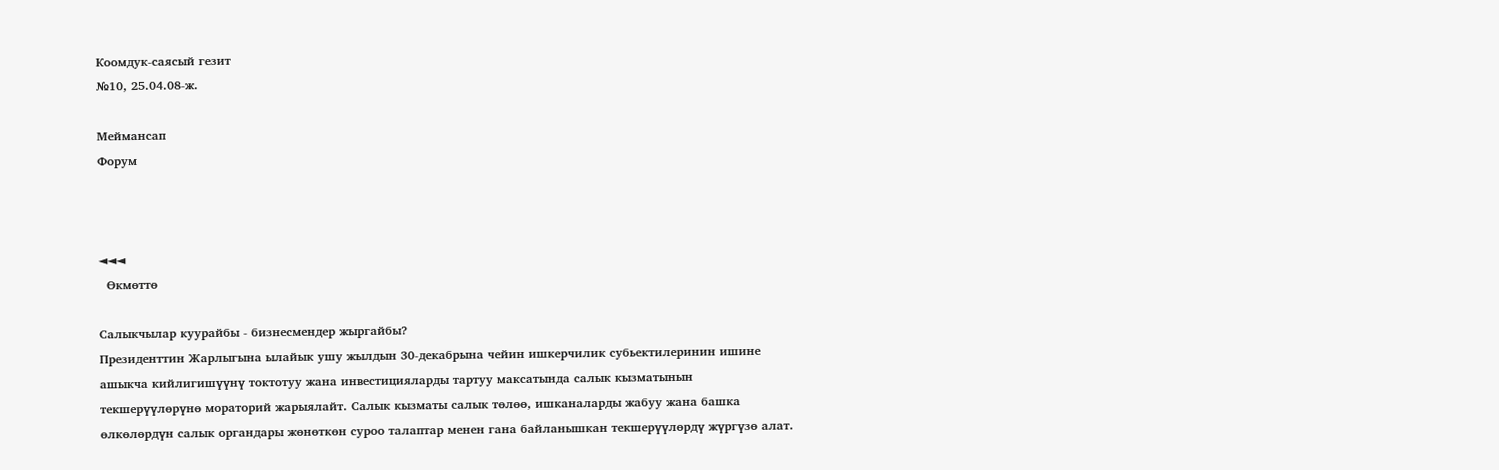Коомдук-саясый гезит
№10, 25.04.08-ж.

Меймансап
Форум



◄◄◄
  Өкмөттө

Салыкчылар куурайбы - бизнесмендер жыргайбы?
Президенттин Жарлыгына ылайык ушу жылдын 30-декабрына чейин ишкерчилик субьектилеринин ишине ашыкча кийлигишүүнү токтотуу жана инвестицияларды тартуу максатында салык кызматынын текшерүүлөрүнө мораторий жарыялайт. Салык кызматы салык төлөө, ишканаларды жабуу жана башка өлкөлөрдүн салык органдары жөнөткөн суроо талаптар менен гана байланышкан текшерүүлөрдү жүргүзө алат.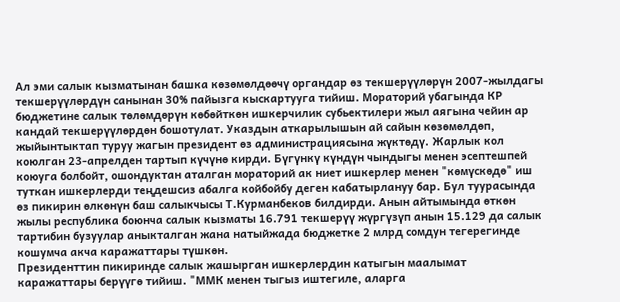Ал эми салык кызматынан башка көзөмөлдөөчү органдар өз текшерүүлөрүн 2007-жылдагы текшерүүлөрдүн санынан 30% пайызга кыскартууга тийиш. Мораторий убагында КР бюджетине салык төлөмдөрүн көбөйткөн ишкерчилик субьектилери жыл аягына чейин ар кандай текшерүүлөрдөн бошотулат. Указдын аткарылышын ай сайын көзөмөлдөп, жыйынтыктап туруу жагын президент өз администрациясына жүктөдү. Жарлык кол коюлган 23-апрелден тартып күчүнө кирди. Бүгүнкү күндүн чындыгы менен эсептешпей коюуга болбойт, ошондуктан аталган мораторий ак ниет ишкерлер менен "көмүскөдө" иш туткан ишкерлерди теңдешсиз абалга койбойбу деген кабатырлануу бар. Бул туурасында өз пикирин өлкөнүн баш салыкчысы Т.Курманбеков билдирди. Анын айтымында өткөн жылы республика боюнча салык кызматы 16.791 текшерүү жүргүзүп анын 15.129 да салык тартибин бузуулар аныкталган жана натыйжада бюджетке 2 млрд сомдун тегерегинде кошумча акча каражаттары түшкөн.
Президенттин пикиринде салык жашырган ишкерлердин катыгын маалымат каражаттары берүүгө тийиш. "ММК менен тыгыз иштегиле, аларга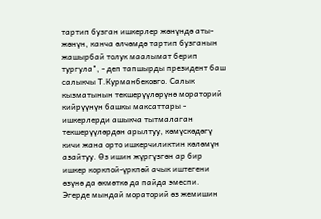тартип бузган ишкерлер жөнүндө аты-жөнүн, канча өлчөмдө тартип бузганын жашырбай толук маалымат берип тургула", - деп тапшырды президент баш салыкчы Т.Курманбековго. Салык кызматынын текшерүүлөрүнө мораторий кийрүүнүн башкы максаттары - ишкерлерди ашыкча тытмалаган текшерүүлөрдөн арылтуу, көмүскөдөгү кичи жана орто ишкерчиликтин көлөмүн азайтуу. Өз ишин жүргүзгөн ар бир ишкер коркпой-үркпөй ачык иштегени өзүнө да өкмөткө да пайда эмеспи. Эгерде мындай мораторий өз жемишин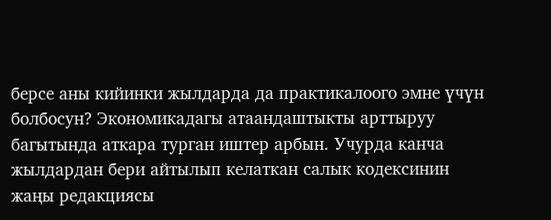берсе аны кийинки жылдарда да практикалоого эмне үчүн болбосун? Экономикадагы атаандаштыкты арттыруу багытында аткара турган иштер арбын. Учурда канча жылдардан бери айтылып келаткан салык кодексинин жаңы редакциясы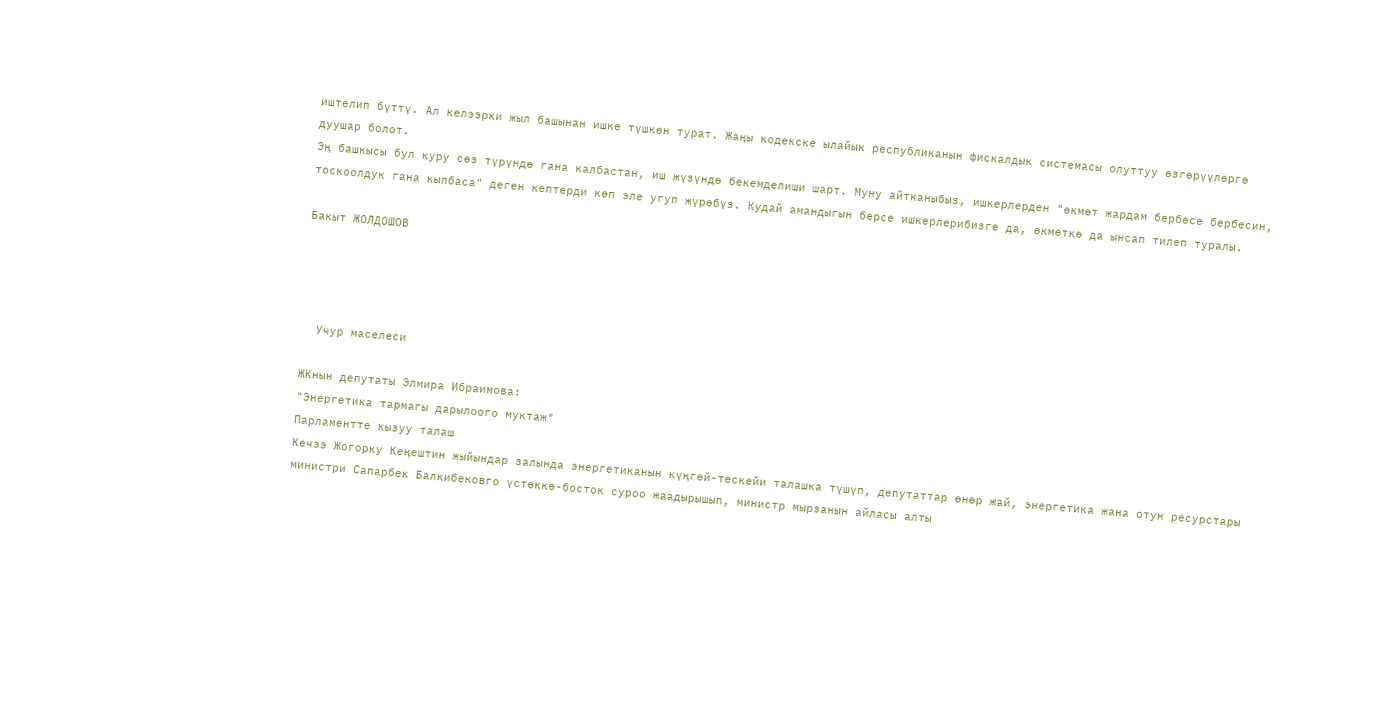иштелип бүттү. Ал келээрки жыл башынан ишке түшкөн турат. Жаңы кодекске ылайык республиканын фискалдык системасы олуттуу өзгөрүүлөргө дуушар болот.
Эң башкысы бул куру сөз түрүндө гана калбастан, иш жүзүндө бекемделиши шарт. Муну айтканыбыз, ишкерлерден "өкмөт жардам бербесе бербесин, тоскоолдук гана кылбаса" деген кептерди көп эле угуп жүрөбүз. Кудай амандыгын берсе ишкерлерибизге да, өкмөткө да ынсап тилеп туралы.

Бакыт ЖОЛДОШОВ




  Учур маселеси

ЖКнын депутаты Элмира Ибраимова:
"Энергетика тармагы дарылоого муктаж"
Парламентте кызуу талаш
Кечээ Жогорку Кеңештин жыйындар залында энергетиканын күңгөй-тескейи талашка түшүп, депутаттар өнөр жай, энергетика жана отун ресурстары министри Сапарбек Балкибековго үстөккө-босток суроо жаадырышып, министр мырзанын айласы алты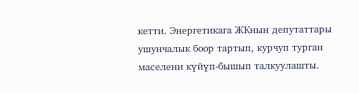кетти. Энергетикага ЖКнын депутаттары ушунчалык боор тартып, курчуп турган маселени күйүп-бышып талкуулашты.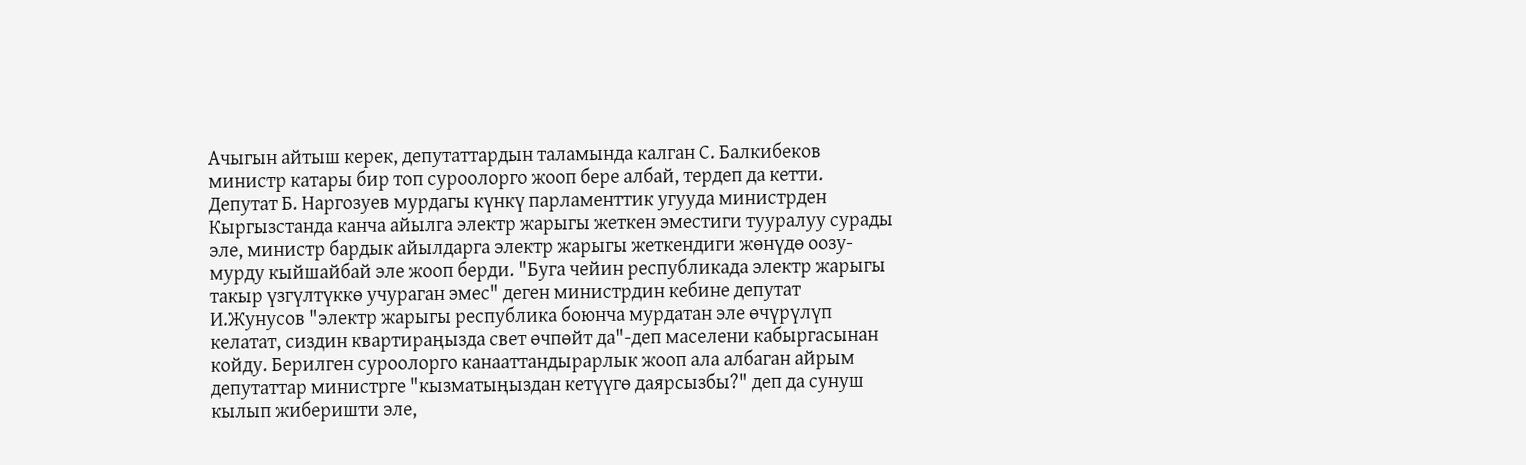Ачыгын айтыш керек, депутаттардын таламында калган С. Балкибеков министр катары бир топ суроолорго жооп бере албай, тердеп да кетти. Депутат Б. Наргозуев мурдагы күнкү парламенттик угууда министрден Кыргызстанда канча айылга электр жарыгы жеткен эместиги тууралуу сурады эле, министр бардык айылдарга электр жарыгы жеткендиги жөнүдө оозу-мурду кыйшайбай эле жооп берди. "Буга чейин республикада электр жарыгы такыр үзгүлтүккө учураган эмес" деген министрдин кебине депутат И.Жунусов "электр жарыгы республика боюнча мурдатан эле өчүрүлүп келатат, сиздин квартираңызда свет өчпөйт да"-деп маселени кабыргасынан койду. Берилген суроолорго канааттандырарлык жооп ала албаган айрым депутаттар министрге "кызматыңыздан кетүүгө даярсызбы?" деп да сунуш кылып жиберишти эле,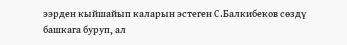ээрден кыйшайып каларын эстеген С.Балкибеков сөздү башкага буруп, ал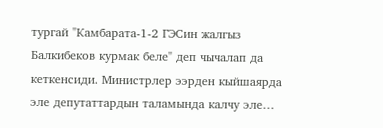тургай "Камбарата-1-2 ГЭСин жалгыз Балкибеков курмак беле" деп чычалап да кеткенсиди. Министрлер ээрден кыйшаярда эле депутаттардын таламында калчу эле…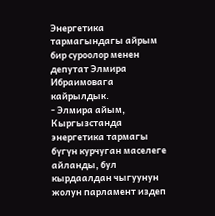Энергетика тармагындагы айрым бир суроолор менен депутат Элмира Ибраимовага кайрылдык.
- Элмира айым, Кыргызстанда энергетика тармагы бүгүн курчуган маселеге айланды, бул кырдаалдан чыгуунун жолун парламент издеп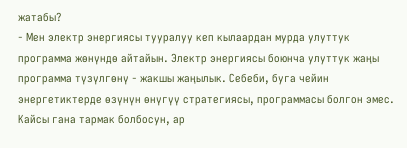жатабы?
- Мен электр энергиясы тууралуу кеп кылаардан мурда улуттук программа жөнүндө айтайын. Электр энергиясы боюнча улуттук жаңы программа түзүлгөнү - жакшы жаңылык. Себеби, буга чейин энергетиктерде өзүнүн өнүгүү стратегиясы, программасы болгон эмес. Кайсы гана тармак болбосун, ар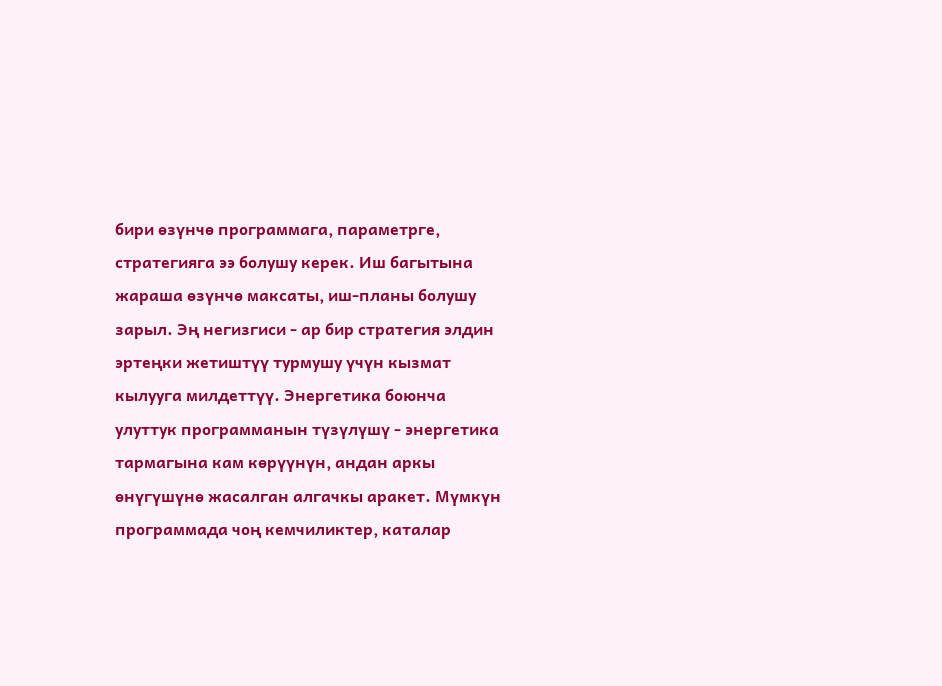бири өзүнчө программага, параметрге, стратегияга ээ болушу керек. Иш багытына жараша өзүнчө максаты, иш-планы болушу зарыл. Эң негизгиси - ар бир стратегия элдин эртеңки жетиштүү турмушу үчүн кызмат кылууга милдеттүү. Энергетика боюнча улуттук программанын түзүлүшү - энергетика тармагына кам көрүүнүн, андан аркы өнүгүшүнө жасалган алгачкы аракет. Мүмкүн программада чоң кемчиликтер, каталар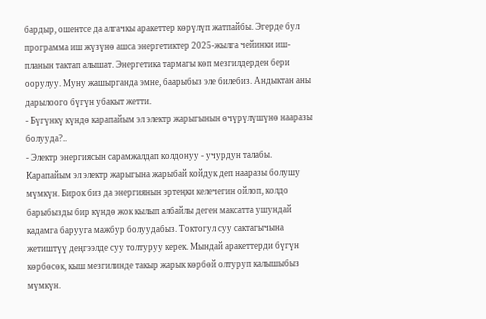бардыр, ошентсе да алгачкы аракеттер көрүлүп жатпайбы. Эгерде бул программа иш жүзүнө ашса энергетиктер 2025-жылга чейинки иш-планын тактап алышат. Энергетика тармагы көп мезгилдерден бери оорулуу. Муну жашырганда эмне, баарыбыз эле билебиз. Андыктан аны дарылоого бүгүн убакыт жетти.
- Бүгүнкү күндө карапайым эл электр жарыгынын өчүрүлүшүнө нааразы болууда?..
- Электр энергиясын сарамжалдап колдонуу - учурдун талабы. Карапайым эл электр жарыгына жарыбай койдук деп нааразы болушу мүмкүн. Бирок биз да энергиянын эртеңки келечегин ойлоп, колдо барыбызды бир күндө жок кылып албайлы деген максатта ушундай кадамга барууга мажбур болуудабыз. Токтогул суу сактагычына жетиштүү деңгээлде суу толтуруу керек. Мындай аракеттерди бүгүн көрбөсөк, кыш мезгилинде такыр жарык көрбөй олтуруп калышыбыз мүмкүн.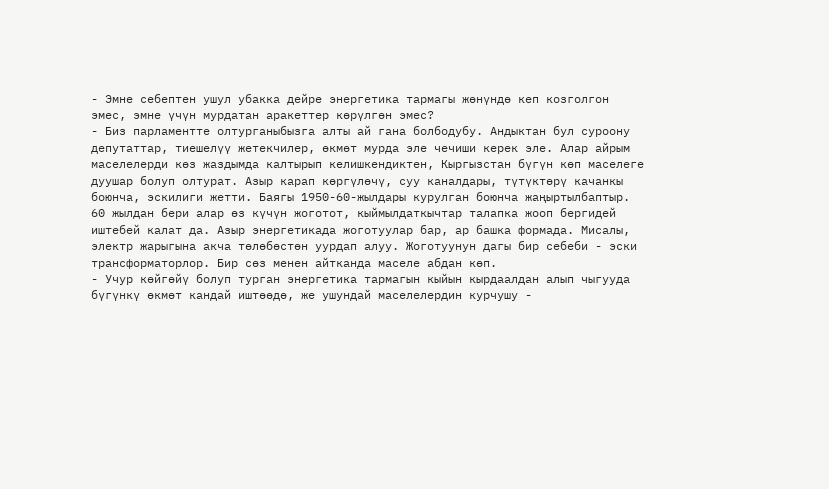- Эмне себептен ушул убакка дейре энергетика тармагы жөнүндө кеп козголгон эмес, эмне үчүн мурдатан аракеттер көрүлгөн эмес?
- Биз парламентте олтурганыбызга алты ай гана болбодубу. Андыктан бул суроону депутаттар, тиешелүү жетекчилер, өкмөт мурда эле чечиши керек эле. Алар айрым маселелерди көз жаздымда калтырып келишкендиктен, Кыргызстан бүгүн көп маселеге дуушар болуп олтурат. Азыр карап көргүлөчү, суу каналдары, түтүктөрү качанкы боюнча, эскилиги жетти. Баягы 1950-60-жылдары курулган боюнча жаңыртылбаптыр. 60 жылдан бери алар өз күчүн жоготот, кыймылдаткычтар талапка жооп бергидей иштебей калат да. Азыр энергетикада жоготуулар бар, ар башка формада. Мисалы, электр жарыгына акча төлөбөстөн уурдап алуу. Жоготуунун дагы бир себеби - эски трансформаторлор. Бир сөз менен айтканда маселе абдан көп.
- Учур көйгөйү болуп турган энергетика тармагын кыйын кырдаалдан алып чыгууда бүгүнкү өкмөт кандай иштөөдө, же ушундай маселелердин курчушу -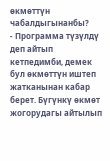өкмөттүн чабалдыгынанбы?
- Программа түзүлдү деп айтып кетпедимби, демек бул өкмөттүн иштеп жатканынан кабар берет. Бүгүнкү өкмөт жогорудагы айтылып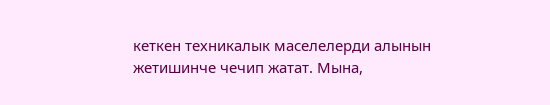кеткен техникалык маселелерди алынын жетишинче чечип жатат. Мына,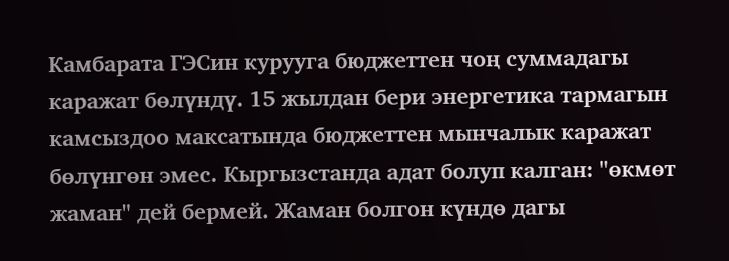Камбарата ГЭСин курууга бюджеттен чоң суммадагы каражат бөлүндү. 15 жылдан бери энергетика тармагын камсыздоо максатында бюджеттен мынчалык каражат бөлүнгөн эмес. Кыргызстанда адат болуп калган: "өкмөт жаман" дей бермей. Жаман болгон күндө дагы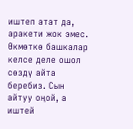иштеп атат да, аракети жок эмес. Өкмөткө башкалар келсе деле ошол сөздү айта беребиз. Сын айтуу оңой, а иштей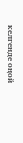келгенде оңой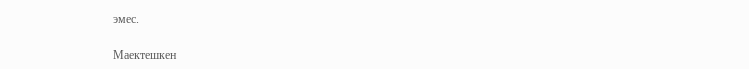эмес.

Маектешкен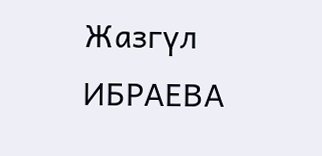Жазгүл ИБРАЕВА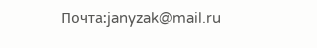Почта:janyzak@mail.ru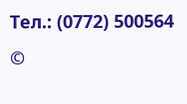Тел.: (0772) 500564
©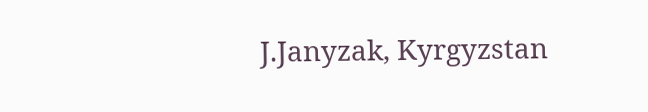J.Janyzak, Kyrgyzstan